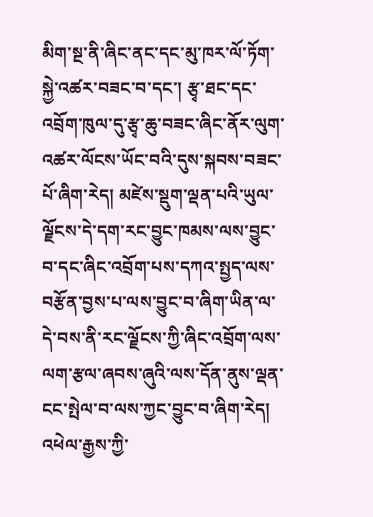མིག་སྔ་ནི་ཞིང་ནང་དང་མུ་ཁར་ལོ་ཏོག་སྐྱེ་འཚར་བཟང་བ་དང་། རྩྭ་ཐང་དང་འབྲོག་ཁུལ་དུ་རྩྭ་ཆུ་བཟང་ཞིང་ནོར་ལུག་འཚར་ལོངས་ཡོང་བའི་དུས་སྐབས་བཟང་པོ་ཞིག་རེད། མཛེས་སྡུག་ལྡན་པའི་ཡུལ་ལྗོངས་དེ་དག་རང་བྱུང་ཁམས་ལས་བྱུང་བ་དང་ཞིང་འབྲོག་པས་དཀའ་སྤྱད་ལས་བརྩོན་བྱས་པ་ལས་བྱུང་བ་ཞིག་ཡིན་ལ་དེ་བས་ནི་རང་ལྗོངས་ཀྱི་ཞིང་འབྲོག་ལས་ལག་རྩལ་ཞབས་ཞུའི་ལས་དོན་ནུས་ལྡན་ངང་སྤེལ་བ་ལས་ཀྱང་བྱུང་བ་ཞིག་རེད།
འཕེལ་རྒྱས་ཀྱི་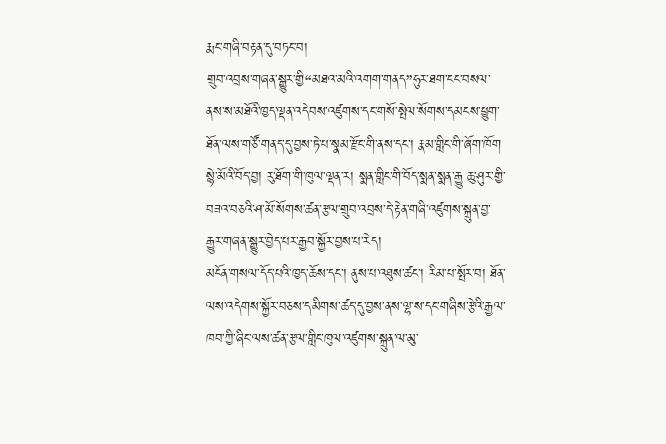རྨང་གཞི་བརྟན་དུ་བཏང་བ།
གྲུབ་འབྲས་གཞན་སྒྱུར་གྱི“མཐའ་མའི་འགག་གནད”ཧུར་ཐག་ངང་བསལ་ནས་ས་མཐོའི་ཁྱད་ལྡན་འདེབས་འཛུགས་དང་གསོ་སྤེལ་སོགས་དམངས་ཕྱུག་ཐོན་ལས་གཙོ་གནད་དུ་བྱས་ཏེ་པ་སྣམ་རྫོང་གི་ནས་དང་། རྣམ་གླིང་གི་ཞོག་ཁོག སྙེ་མོའི་བོད་བྱ། རུ་ཐོག་གི་ཁུལ་ལྡན་ར། སྨན་གླིང་གི་བོད་སྨན་སྨན་རྒྱུ ཆུ་ཤུར་གྱི་བཟའ་བཅའི་ཤ་མོ་སོགས་ཚན་རྩལ་གྲུབ་འབྲས་དེ་རྟེན་གཞི་འཛུགས་སྐྲུན་བྱ་རྒྱུར་གཞན་སྒྱུར་བྱེད་པར་རྒྱབ་སྐྱོར་བྱས་པ་རེད།
མངོན་གསལ་དོད་པའི་ཁྱད་ཆོས་དང་། ནུས་པ་འཐུས་ཚང་། རིམ་པ་སྤོར་བ། ཐོན་ལས་འདེགས་སྐྱོར་བཅས་དམིགས་ཚད་དུ་བྱས་ནས་ལྷ་ས་དང་གཞིས་རྩེའི་རྒྱལ་ཁབ་ཀྱི་ཞིང་ལས་ཚན་རྩལ་གླིང་ཁུལ་འཛུགས་སྐྲུན་ལ་མུ་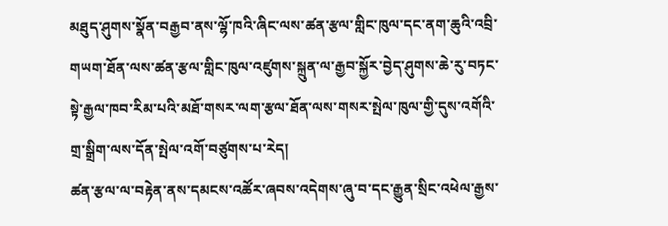མཐུད་ཤུགས་སྣོན་བརྒྱབ་ནས་ལྷོ་ཁའི་ཞིང་ལས་ཚན་རྩལ་གླིང་ཁུལ་དང་ནག་ཆུའི་འབྲི་གཡག་ཐོན་ལས་ཚན་རྩལ་གླིང་ཁུལ་འཛུགས་སྐྲུན་ལ་རྒྱབ་སྐྱོར་བྱེད་ཤུགས་ཆེ་རུ་བཏང་སྟེ་རྒྱལ་ཁབ་རིམ་པའི་མཐོ་གསར་ལག་རྩལ་ཐོན་ལས་གསར་སྤེལ་ཁུལ་གྱི་དུས་འགོའི་གྲ་སྒྲིག་ལས་དོན་སྤེལ་འགོ་བཙུགས་པ་རེད།
ཚན་རྩལ་ལ་བརྟེན་ནས་དམངས་འཚོར་ཞབས་འདེགས་ཞུ་བ་དང་རྒྱུན་སྲིང་འཕེལ་རྒྱས་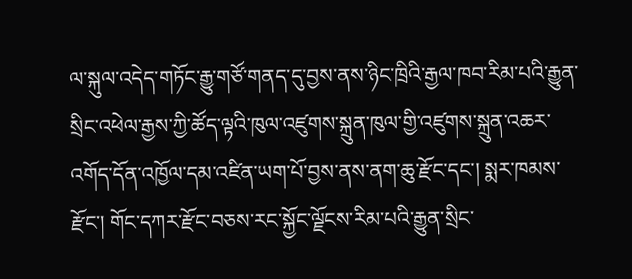ལ་སྐུལ་འདེད་གཏོང་རྒྱུ་གཙོ་གནད་དུ་བྱས་ནས་ཉིང་ཁྲིའི་རྒྱལ་ཁབ་རིམ་པའི་རྒྱུན་སྲིང་འཕེལ་རྒྱས་ཀྱི་ཚོད་ལྟའི་ཁུལ་འཛུགས་སྐྲུན་ཁུལ་གྱི་འཛུགས་སྐྲུན་འཆར་འགོད་དོན་འཁྱོལ་དམ་འཛིན་ཡག་པོ་བྱས་ནས་ནག་ཆུ་རྫོང་དང་། སྨར་ཁམས་རྫོང་། གོང་དཀར་རྫོང་བཅས་རང་སྐྱོང་ལྗོངས་རིམ་པའི་རྒྱུན་སྲིང་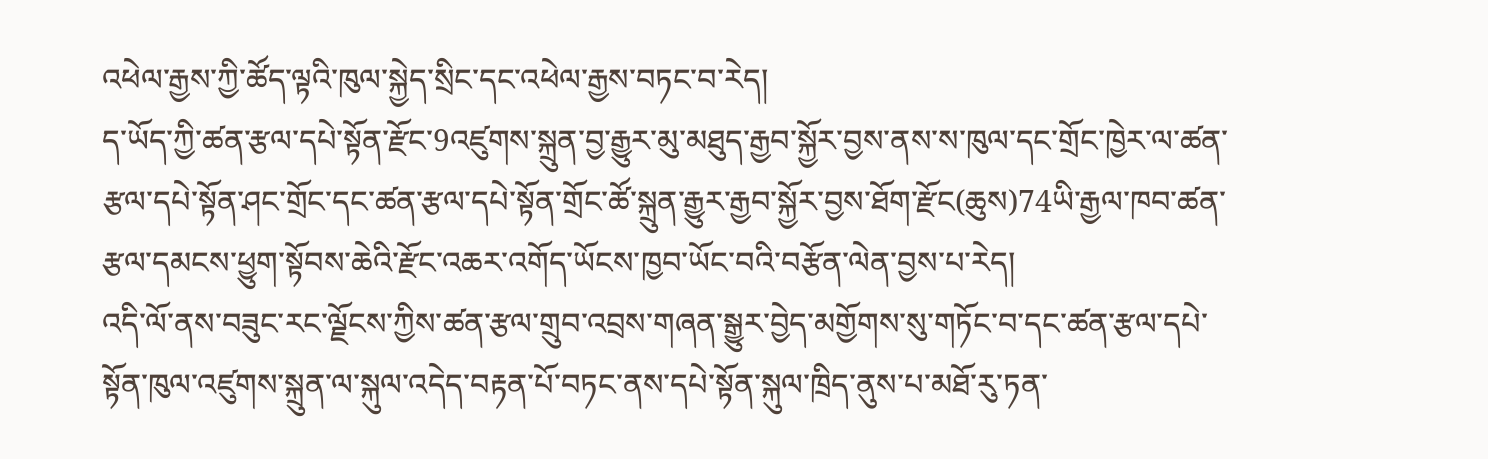འཕེལ་རྒྱས་ཀྱི་ཚོད་ལྟའི་ཁུལ་སྐྱེད་སྲིང་དང་འཕེལ་རྒྱས་བཏང་བ་རེད།
ད་ཡོད་ཀྱི་ཚན་རྩལ་དཔེ་སྟོན་རྫོང་9འཛུགས་སྐྲུན་བྱ་རྒྱུར་མུ་མཐུད་རྒྱབ་སྐྱོར་བྱས་ནས་ས་ཁུལ་དང་གྲོང་ཁྱེར་ལ་ཚན་རྩལ་དཔེ་སྟོན་ཤང་གྲོང་དང་ཚན་རྩལ་དཔེ་སྟོན་གྲོང་ཚོ་སྐྲུན་རྒྱུར་རྒྱབ་སྐྱོར་བྱས་ཐོག་རྫོང(ཆུས)74ཡི་རྒྱལ་ཁབ་ཚན་རྩལ་དམངས་ཕྱུག་སྟོབས་ཆེའི་རྫོང་འཆར་འགོད་ཡོངས་ཁྱབ་ཡོང་བའི་བརྩོན་ལེན་བྱས་པ་རེད།
འདི་ལོ་ནས་བཟུང་རང་ལྗོངས་ཀྱིས་ཚན་རྩལ་གྲུབ་འབྲས་གཞན་སྒྱུར་བྱེད་མགྱོགས་སུ་གཏོང་བ་དང་ཚན་རྩལ་དཔེ་སྟོན་ཁུལ་འཛུགས་སྐྲུན་ལ་སྐུལ་འདེད་བརྟན་པོ་བཏང་ནས་དཔེ་སྟོན་སྐུལ་ཁྲིད་ནུས་པ་མཐོ་རུ་ཏན་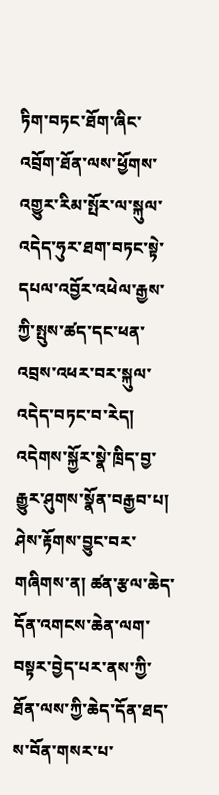ཏིག་བཏང་ཐོག་ཞིང་འབྲོག་ཐོན་ལས་ཕྱོགས་འགྱུར་རིམ་སྤོར་ལ་སྐུལ་འདེད་ཧུར་ཐག་བཏང་སྟེ་དཔལ་འབྱོར་འཕེལ་རྒྱས་ཀྱི་སྤུས་ཚད་དང་ཕན་འབྲས་འཕར་བར་སྐུལ་འདེད་བཏང་བ་རེད།
འདེགས་སྐྱོར་སྣེ་ཁྲིད་བྱ་རྒྱུར་ཤུགས་སྣོན་བརྒྱབ་པ།
ཤེས་རྟོགས་བྱུང་བར་གཞིགས་ན། ཚན་རྩལ་ཆེད་དོན་འགངས་ཆེན་ལག་བསྟར་བྱེད་པར་ནས་ཀྱི་ཐོན་ལས་ཀྱི་ཆེད་དོན་ཐད་ས་བོན་གསར་པ་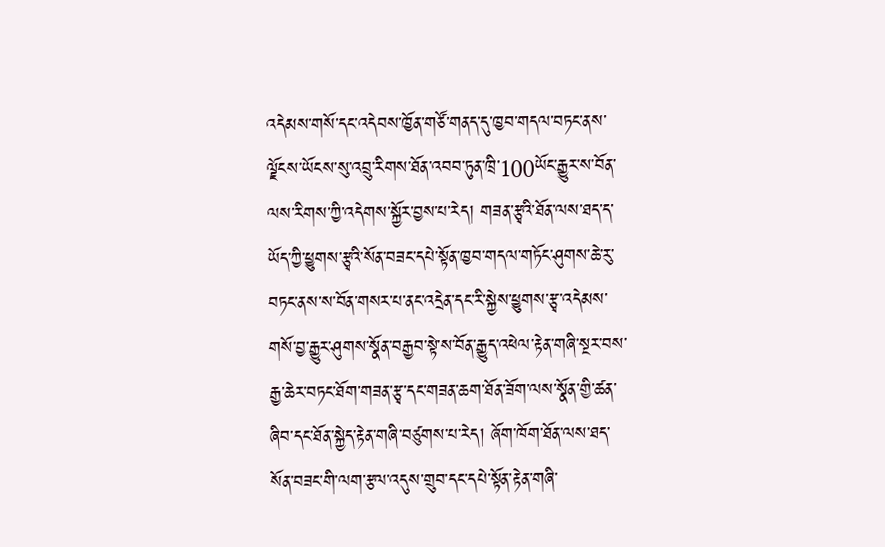འདེམས་གསོ་དང་འདེབས་ཁྱོན་གཙོ་གནད་དུ་ཁྱབ་གདལ་བཏང་ནས་ལྗོངས་ཡོངས་སུ་འབྲུ་རིགས་ཐོན་འབབ་ཏུན་ཁྲི་100ཡོང་རྒྱུར་ས་བོན་ལས་རིགས་ཀྱི་འདེགས་སྐྱོར་བྱས་པ་རེད། གཟན་རྩྭའི་ཐོན་ལས་ཐད་ད་ཡོད་ཀྱི་ཕྱུགས་རྩྭའི་སོན་བཟང་དཔེ་སྟོན་ཁྱབ་གདལ་གཏོང་ཤུགས་ཆེ་རུ་བཏང་ནས་ས་བོན་གསར་པ་ནང་འདྲེན་དང་རི་སྐྱེས་ཕྱུགས་རྩྭ་འདེམས་གསོ་བྱ་རྒྱུར་ཤུགས་སྣོན་བརྒྱབ་སྟེ་ས་བོན་རྒྱུད་འཕེལ་རྟེན་གཞི་སྔར་བས་རྒྱ་ཆེར་བཏང་ཐོག་གཟན་རྩྭ་དང་གཟན་ཆག་ཐོན་ཟོག་ལས་སྣོན་གྱི་ཚན་ཞིབ་དང་ཐོན་སྐྱེད་རྟེན་གཞི་བཙུགས་པ་རེད། ཞོག་ཁོག་ཐོན་ལས་ཐད་སོན་བཟང་གི་ལག་རྩལ་འདུས་གྲུབ་དང་དཔེ་སྟོན་རྟེན་གཞི་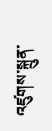འཛུགས་སྐྲུན་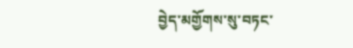བྱེད་མགྱོགས་སུ་བཏང་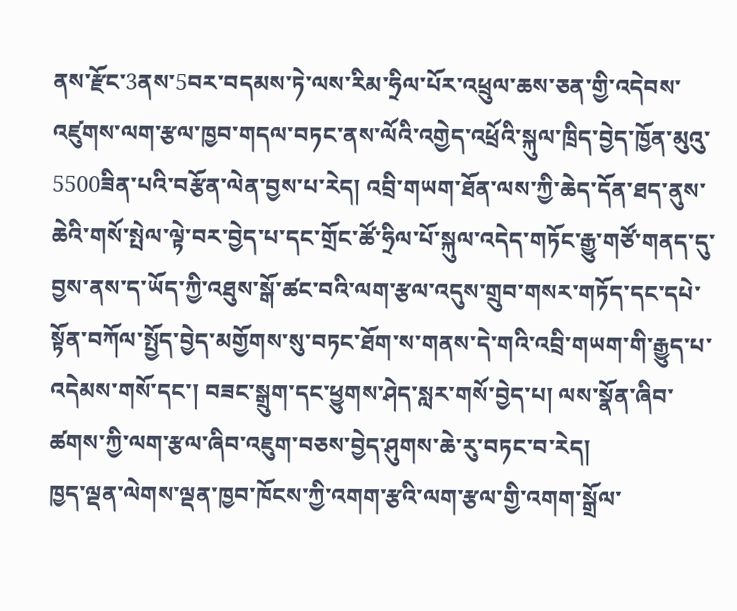ནས་རྫོང་3ནས་5བར་བདམས་ཏེ་ལས་རིམ་ཧྲིལ་པོར་འཕྲུལ་ཆས་ཅན་གྱི་འདེབས་འཛུགས་ལག་རྩལ་ཁྱབ་གདལ་བཏང་ནས་ལོའི་འགྱེད་འཕྲོའི་སྐུལ་ཁྲིད་བྱེད་ཁྱོན་མུའུ་5500ཟིན་པའི་བརྩོན་ལེན་བྱས་པ་རེད། འབྲི་གཡག་ཐོན་ལས་ཀྱི་ཆེད་དོན་ཐད་ནུས་ཆེའི་གསོ་སྤེལ་ལྟེ་བར་བྱེད་པ་དང་གྲོང་ཚོ་ཧྲིལ་པོ་སྐུལ་འདེད་གཏོང་རྒྱུ་གཙོ་གནད་དུ་བྱས་ནས་ད་ཡོད་ཀྱི་འཐུས་སྒོ་ཚང་བའི་ལག་རྩལ་འདུས་གྲུབ་གསར་གཏོད་དང་དཔེ་སྟོན་བཀོལ་སྤྱོད་བྱེད་མགྱོགས་སུ་བཏང་ཐོག་ས་གནས་དེ་གའི་འབྲི་གཡག་གི་རྒྱུད་པ་འདེམས་གསོ་དང་། བཟང་སྒྲུག་དང་ཕྱུགས་ཤེད་སླར་གསོ་བྱེད་པ། ལས་སྣོན་ཞིབ་ཚགས་ཀྱི་ལག་རྩལ་ཞིབ་འཇུག་བཅས་བྱེད་ཤུགས་ཆེ་རུ་བཏང་བ་རེད།
ཁྱད་ལྡན་ལེགས་ལྡན་ཁྱབ་ཁོངས་ཀྱི་འགག་རྩའི་ལག་རྩལ་གྱི་འགག་སྒྲོལ་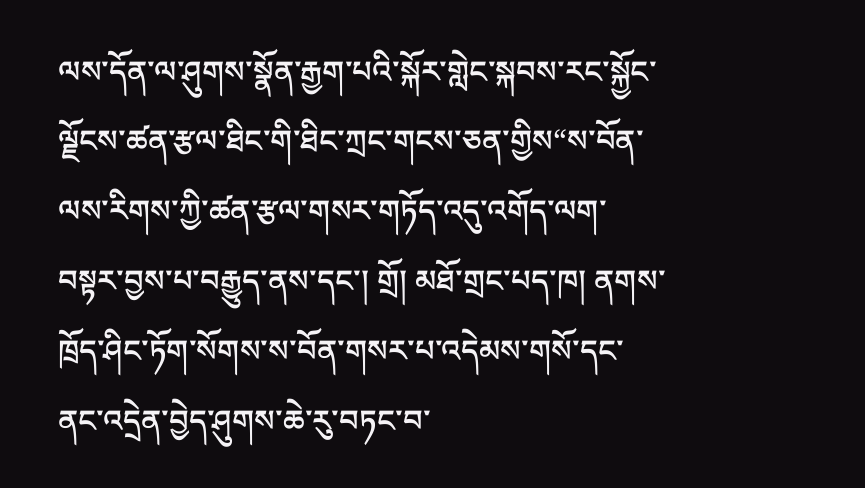ལས་དོན་ལ་ཤུགས་སྣོན་རྒྱག་པའི་སྐོར་གླེང་སྐབས་རང་སྐྱོང་ལྗོངས་ཚན་རྩལ་ཐིང་གི་ཐིང་ཀྲང་གངས་ཅན་གྱིས“ས་བོན་ལས་རིགས་ཀྱི་ཚན་རྩལ་གསར་གཏོད་འདུ་འགོད་ལག་བསྟར་བྱས་པ་བརྒྱུད་ནས་དང་། གྲོ། མཐོ་གྲང་པད་ཁ། ནགས་ཁྲོད་ཤིང་ཏོག་སོགས་ས་བོན་གསར་པ་འདེམས་གསོ་དང་ནང་འདྲེན་བྱེད་ཤུགས་ཆེ་རུ་བཏང་བ་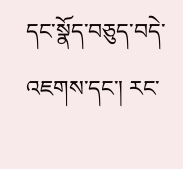དང་སྣོད་བཅུད་བདེ་འཇགས་དང་། རང་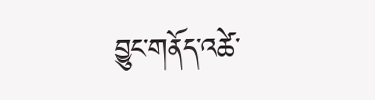བྱུང་གནོད་འཚེ་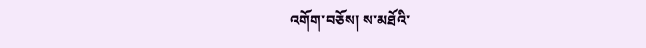འགོག་བཅོས། ས་མཐོའི་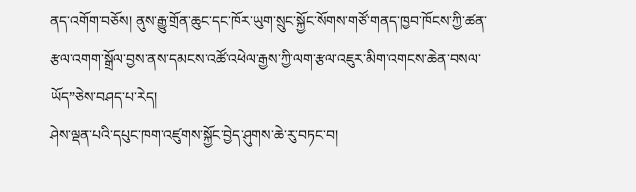ནད་འགོག་བཅོས། ནུས་རྒྱུ་གྲོན་ཆུང་དང་ཁོར་ཡུག་སྲུང་སྐྱོང་སོགས་གཙོ་གནད་ཁྱབ་ཁོངས་ཀྱི་ཚན་རྩལ་འགག་སྒྲོལ་བྱས་ནས་དམངས་འཚོ་འཕེལ་རྒྱས་ཀྱི་ལག་རྩལ་འཇུར་མིག་འགངས་ཆེན་བསལ་ཡོད”ཅེས་བཤད་པ་རེད།
ཤེས་ལྡན་པའི་དཔུང་ཁག་འཛུགས་སྐྱོང་བྱེད་ཤུགས་ཆེ་རུ་བཏང་བ།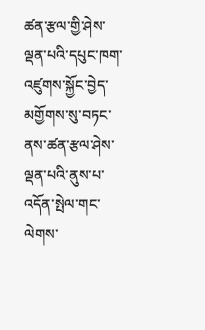ཚན་རྩལ་གྱི་ཤེས་ལྡན་པའི་དཔུང་ཁག་འཛུགས་སྐྱོང་བྱེད་མགྱོགས་སུ་བཏང་ནས་ཚན་རྩལ་ཤེས་ལྡན་པའི་ནུས་པ་འདོན་སྤེལ་གང་ལེགས་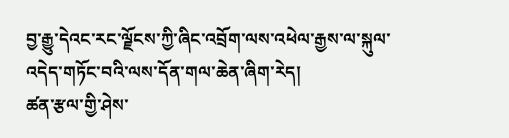བྱ་རྒྱུ་དེའང་རང་ལྗོངས་ཀྱི་ཞིང་འབྲོག་ལས་འཕེལ་རྒྱས་ལ་སྐུལ་འདེད་གཏོང་བའི་ལས་དོན་གལ་ཆེན་ཞིག་རེད།
ཚན་རྩལ་གྱི་ཤེས་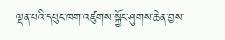ལྡན་པའི་དཔུང་ཁག་འཛུགས་སྐྱོང་ཤུགས་ཆེན་བྱས་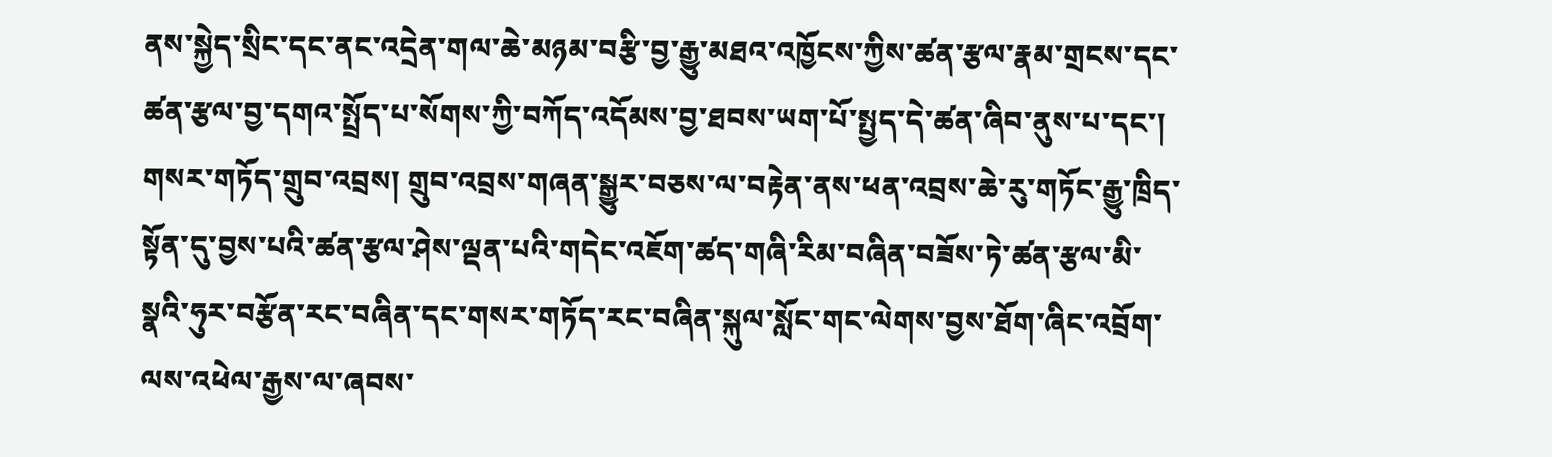ནས་སྐྱེད་སྲིང་དང་ནང་འདྲེན་གལ་ཆེ་མཉམ་བརྩི་བྱ་རྒྱུ་མཐའ་འཁྱོངས་ཀྱིས་ཚན་རྩལ་རྣམ་གྲངས་དང་ཚན་རྩལ་བྱ་དགའ་སྤྲོད་པ་སོགས་ཀྱི་བཀོད་འདོམས་བྱ་ཐབས་ཡག་པོ་སྤྱད་དེ་ཚན་ཞིབ་ནུས་པ་དང་། གསར་གཏོད་གྲུབ་འབྲས། གྲུབ་འབྲས་གཞན་སྒྱུར་བཅས་ལ་བརྟེན་ནས་ཕན་འབྲས་ཆེ་རུ་གཏོང་རྒྱུ་ཁྲིད་སྟོན་དུ་བྱས་པའི་ཚན་རྩལ་ཤེས་ལྡན་པའི་གདེང་འཇོག་ཚད་གཞི་རིམ་བཞིན་བཟོས་ཏེ་ཚན་རྩལ་མི་སྣའི་ཧུར་བརྩོན་རང་བཞིན་དང་གསར་གཏོད་རང་བཞིན་སྐུལ་སློང་གང་ལེགས་བྱས་ཐོག་ཞིང་འབྲོག་ལས་འཕེལ་རྒྱས་ལ་ཞབས་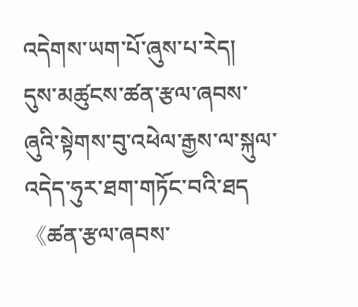འདེགས་ཡག་པོ་ཞུས་པ་རེད།
དུས་མཚུངས་ཚན་རྩལ་ཞབས་ཞུའི་སྟེགས་བུ་འཕེལ་རྒྱས་ལ་སྐུལ་འདེད་ཧུར་ཐག་གཏོང་བའི་ཐད《ཚན་རྩལ་ཞབས་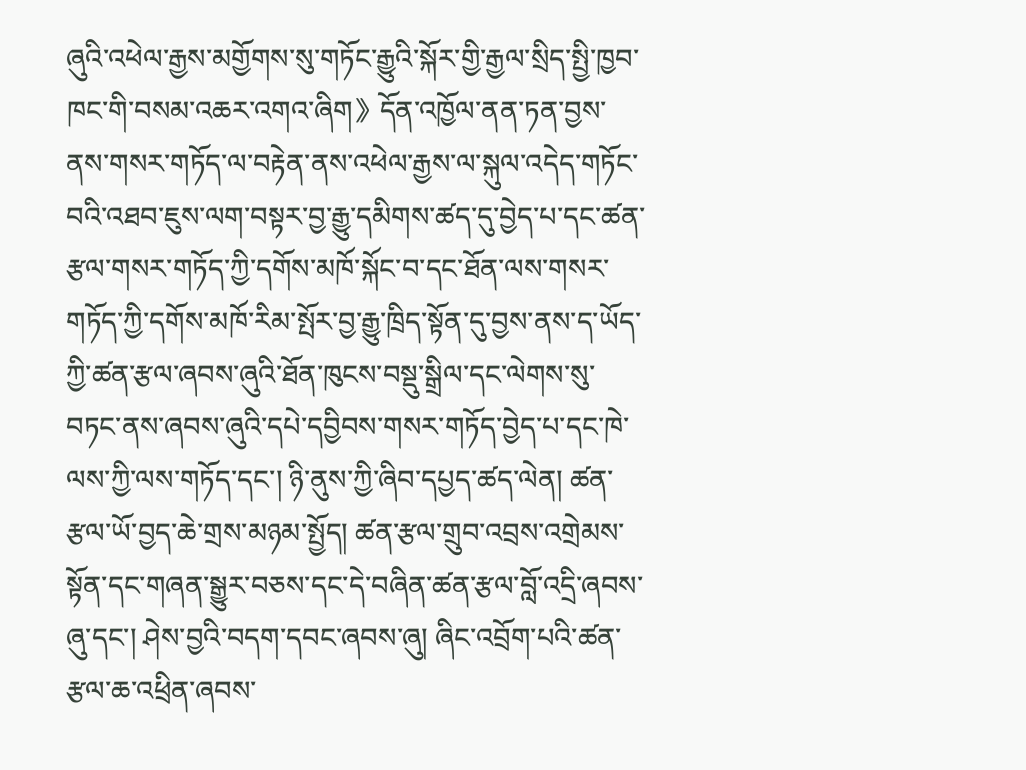ཞུའི་འཕེལ་རྒྱས་མགྱོགས་སུ་གཏོང་རྒྱུའི་སྐོར་གྱི་རྒྱལ་སྲིད་སྤྱི་ཁྱབ་ཁང་གི་བསམ་འཆར་འགའ་ཞིག》དོན་འཁྱོལ་ནན་ཏན་བྱས་ནས་གསར་གཏོད་ལ་བརྟེན་ནས་འཕེལ་རྒྱས་ལ་སྐུལ་འདེད་གཏོང་བའི་འཐབ་ཇུས་ལག་བསྟར་བྱ་རྒྱུ་དམིགས་ཚད་དུ་བྱེད་པ་དང་ཚན་རྩལ་གསར་གཏོད་ཀྱི་དགོས་མཁོ་སྐོང་བ་དང་ཐོན་ལས་གསར་གཏོད་ཀྱི་དགོས་མཁོ་རིམ་སྤོར་བྱ་རྒྱུ་ཁྲིད་སྟོན་དུ་བྱས་ནས་ད་ཡོད་ཀྱི་ཚན་རྩལ་ཞབས་ཞུའི་ཐོན་ཁུངས་བསྡུ་སྒྲིལ་དང་ལེགས་སུ་བཏང་ནས་ཞབས་ཞུའི་དཔེ་དབྱིབས་གསར་གཏོད་བྱེད་པ་དང་ཁེ་ལས་ཀྱི་ལས་གཏོད་དང་། ཉི་ནུས་ཀྱི་ཞིབ་དཔྱད་ཚད་ལེན། ཚན་རྩལ་ཡོ་བྱད་ཆེ་གྲས་མཉམ་སྤྱོད། ཚན་རྩལ་གྲུབ་འབྲས་འགྲེམས་སྟོན་དང་གཞན་སྒྱུར་བཅས་དང་དེ་བཞིན་ཚན་རྩལ་བློ་འདྲི་ཞབས་ཞུ་དང་། ཤེས་བྱའི་བདག་དབང་ཞབས་ཞུ། ཞིང་འབྲོག་པའི་ཚན་རྩལ་ཆ་འཕྲིན་ཞབས་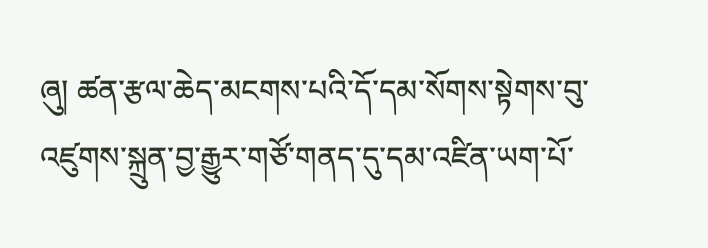ཞུ། ཚན་རྩལ་ཆེད་མངགས་པའི་དོ་དམ་སོགས་སྟེགས་བུ་འཛུགས་སྐྲུན་བྱ་རྒྱུར་གཙོ་གནད་དུ་དམ་འཛིན་ཡག་པོ་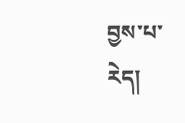བྱས་པ་རེད།